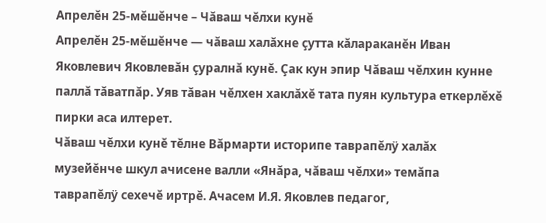Апрелĕн 25-мĕшĕнче – Чăваш чĕлхи кунĕ
Апрелĕн 25-мĕшĕнче — чăваш халăхне çутта кăлараканĕн Иван Яковлевич Яковлевăн çуралнă кунĕ. Çак кун эпир Чăваш чĕлхин кунне паллă тăватпăр. Уяв тăван чĕлхен хаклăхĕ тата пуян культура еткерлĕхĕ пирки аса илтерет.
Чăваш чĕлхи кунĕ тĕлне Вăрмарти историпе таврапĕлÿ халăх музейĕнче шкул ачисене валли «Янăра, чăваш чĕлхи» темăпа таврапĕлÿ сехечĕ иртрĕ. Ачасем И.Я. Яковлев педагог,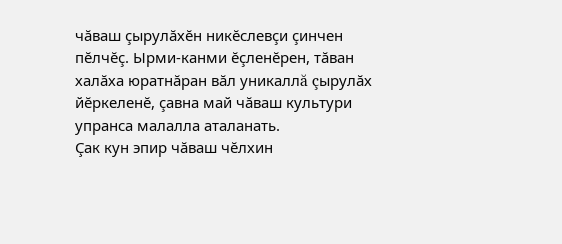чăваш çырулăхĕн никĕслевçи çинчен пĕлчĕç. Ырми-канми ĕçленĕрен, тăван халăха юратнăран вăл уникаллă çырулăх йĕркеленĕ, çавна май чăваш культури упранса малалла аталанать.
Çак кун эпир чăваш чĕлхин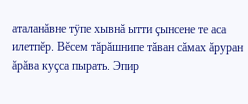аталанăвне тÿпе хывнă ытти çынсене те аса илетпĕр. Вĕсем тăрăшнипе тăван сăмах ăруран ăрăва куçса пырать. Эпир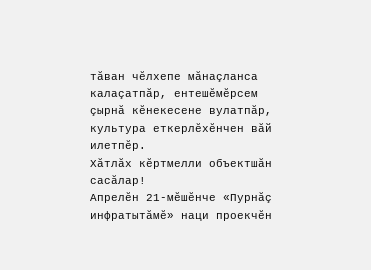тăван чĕлхепе мăнаçланса калаçатпăр, ентешĕмĕрсем çырнă кĕнекесене вулатпăр, культура еткерлĕхĕнчен вăй илетпĕр.
Хăтлăх кĕртмелли объектшăн сасăлар!
Апрелĕн 21-мĕшĕнче «Пурнăç инфратытăмĕ» наци проекчĕн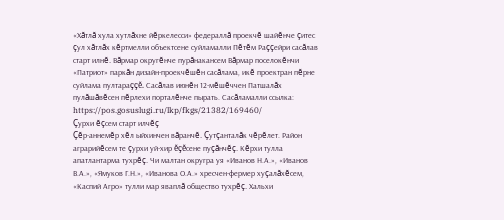«Хăтлă хула хутлăхне йĕркелесси» федераллă проекчĕ шайĕнче çитес çул хăтлăх кĕртмелли объектсене суйламалли Пĕтĕм Раççейри сасăлав старт илнĕ. Вăрмар округĕнче пурăнакансем Вăрмар поселокĕнчи «Патриот» паркăн дизайн-проекчĕшĕн сасăлама, икĕ проектран пĕрне суйлама пултараççĕ. Сасăлав июнĕн 12-мĕшĕччен Патшалăх пулăшăвĕсен пĕрлехи порталĕнче пырать. Сасăламалли ссылка: https://pos.gosuslugi.ru/lkp/fkgs/21382/169460/
Çурхи ĕçсем старт илчĕç
Çĕр-аннемĕр хĕл ыйхинчен вăранчĕ. Çутçанталăк чĕрĕлет. Район аграрийĕсем те çурхи уй-хир ĕçĕсене пуçăнчĕç. Кĕрхи тулла апатлантарма тухрĕç. Чи малтан округра уя «Иванов Н.А.», «Иванов В.А.», «Ямуков Г.Н.», «Иванова О.А.» хресчен-фермер хуçалăхĕсем, «Каспий Агро» тулли мар яваплă общество тухрĕç. Хальхи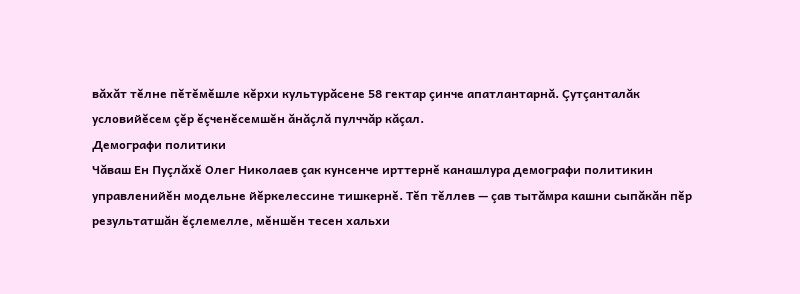вăхăт тĕлне пĕтĕмĕшле кĕрхи культурăсене 58 гектар çинче апатлантарнă. Çутçанталăк условийĕсем çĕр ĕçченĕсемшĕн ăнăçлă пулччăр кăçал.
Демографи политики
Чăваш Ен Пуçлăхĕ Олег Николаев çак кунсенче ирттернĕ канашлура демографи политикин управленийĕн модельне йĕркелессине тишкернĕ. Тĕп тĕллев — çав тытăмра кашни сыпăкăн пĕр результатшăн ĕçлемелле, мĕншĕн тесен хальхи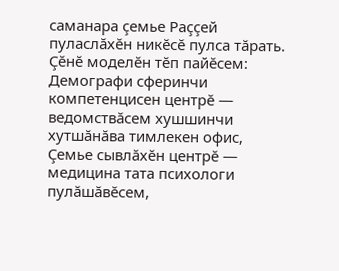саманара çемье Раççей пуласлăхĕн никĕсĕ пулса тăрать. Çĕнĕ моделĕн тĕп пайĕсем: Демографи сферинчи компетенцисен центрĕ — ведомствăсем хушшинчи хутшăнăва тимлекен офис, Çемье сывлăхĕн центрĕ — медицина тата психологи пулăшăвĕсем,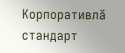Корпоративлă стандарт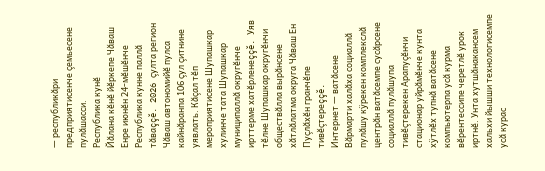— республикăри предприятисенче çемьесене пулăшасси.
Республика кунĕ
Йăлана кĕнĕ йĕркепе Чăваш Енре июнĕн 24-мĕшĕнче Республика кунне паллă тăваççĕ. 2026 çулта регион Чăваш автономийĕ пулса кайнăранпа 106 çул çитнине уявлать. Кăçал тĕп мероприятисене Шупашкар хулинче тата Шупашкар муниципаллă округĕнче ирттерме хатĕрленеççĕ. Уяв тĕлне Шупашкар округĕнчи обществăлла вырăнсене хăтлăлатма округа Чăваш Ен Пуçлăхĕн гранчĕпе тивĕçтереççĕ.
Интернет — ватăсене
Вăрмарти халăха социаллă пулăшу кÿрекен комплекслă центрăн ватăсемпе сусăрсене социаллă пулăшупа тивĕçтерекен Арапуçĕнчи стационар уйрăмĕнче кунта хÿтлĕх тупнă ватăсене компьютерпа усă курма вĕрентессипе черетлĕ урок иртнĕ. Унта хутшăнакансем хальхи йышши технологисемпе усă курас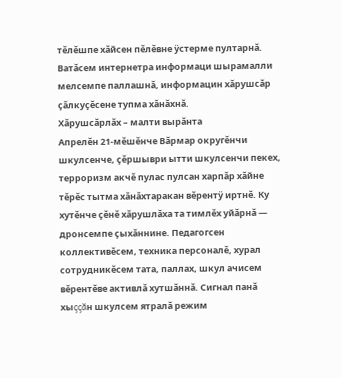тĕлĕшпе хăйсен пĕлĕвне ÿстерме пултарнă. Ватăсем интернетра информаци шырамалли мелсемпе паллашнă, информацин хăрушсăр çăлкуçĕсене тупма хăнăхнă.
Хăрушсăрлăх – малти вырăнта
Апрелĕн 21-мĕшĕнче Вăрмар округĕнчи шкулсенче, çĕршыври ытти шкулсенчи пекех, терроризм акчĕ пулас пулсан харпăр хăйне тĕрĕс тытма хăнăхтаракан вĕрентÿ иртнĕ. Ку хутĕнче çĕнĕ хăрушлăха та тимлĕх уйăрнă — дронсемпе çыхăннине. Педагогсен коллективĕсем, техника персоналĕ, хурал сотрудникĕсем тата, паллах, шкул ачисем вĕрентĕве активлă хутшăннă. Сигнал панă хыççăн шкулсем ятралă режим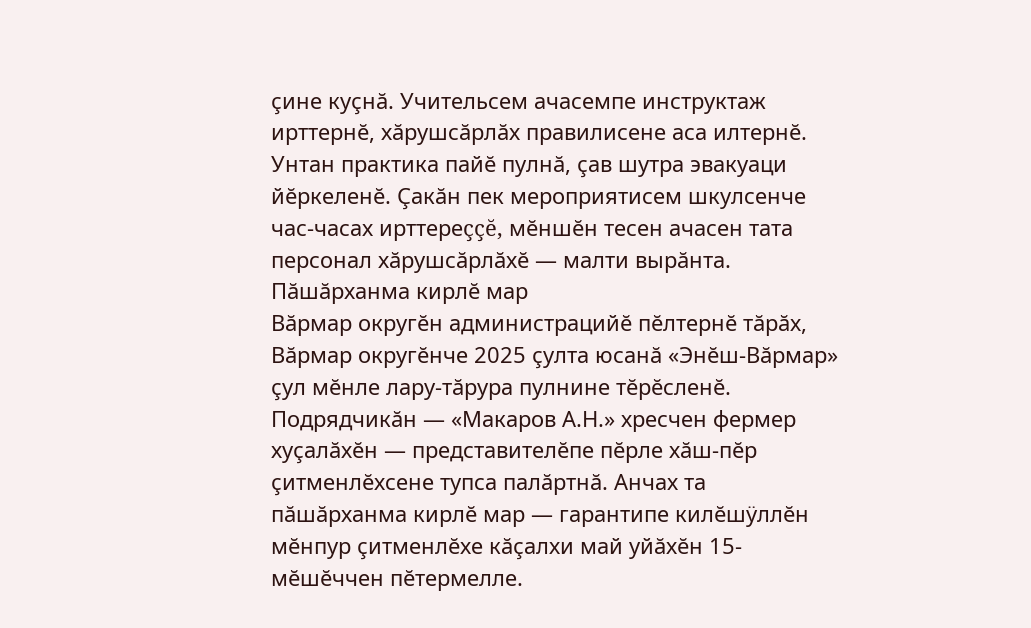çине куçнă. Учительсем ачасемпе инструктаж ирттернĕ, хăрушсăрлăх правилисене аса илтернĕ. Унтан практика пайĕ пулнă, çав шутра эвакуаци йĕркеленĕ. Çакăн пек мероприятисем шкулсенче час-часах ирттереççĕ, мĕншĕн тесен ачасен тата персонал хăрушсăрлăхĕ — малти вырăнта.
Пăшăрханма кирлĕ мар
Вăрмар округĕн администрацийĕ пĕлтернĕ тăрăх, Вăрмар округĕнче 2025 çулта юсанă «Энĕш-Вăрмар» çул мĕнле лару-тăрура пулнине тĕрĕсленĕ. Подрядчикăн — «Макаров А.Н.» хресчен фермер хуçалăхĕн — представителĕпе пĕрле хăш-пĕр çитменлĕхсене тупса палăртнă. Анчах та пăшăрханма кирлĕ мар — гарантипе килĕшÿллĕн мĕнпур çитменлĕхе кăçалхи май уйăхĕн 15-мĕшĕччен пĕтермелле.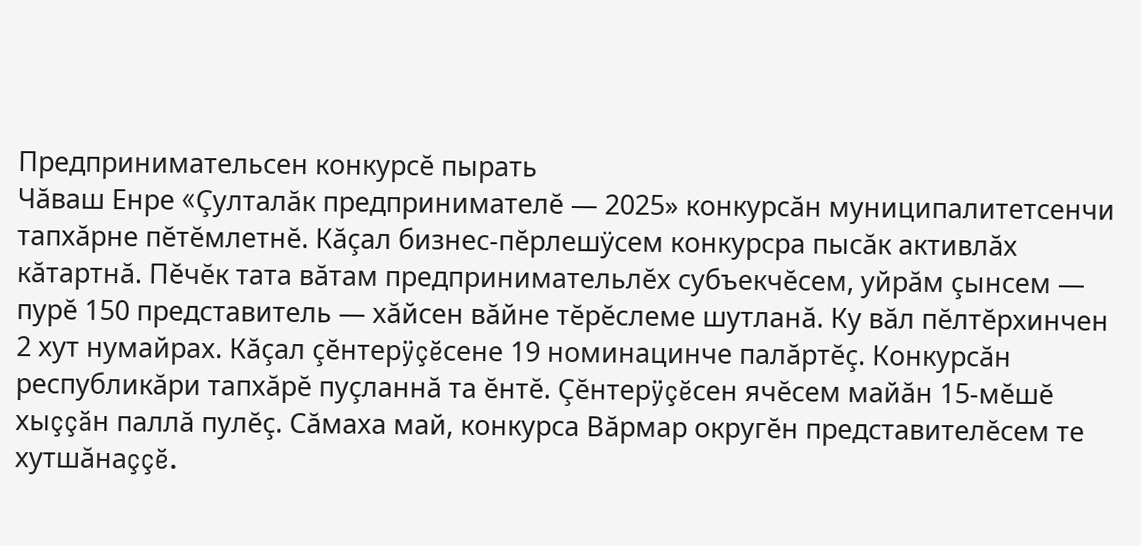Предпринимательсен конкурсĕ пырать
Чăваш Енре «Çулталăк предпринимателĕ — 2025» конкурсăн муниципалитетсенчи тапхăрне пĕтĕмлетнĕ. Кăçал бизнес-пĕрлешÿсем конкурсра пысăк активлăх кăтартнă. Пĕчĕк тата вăтам предпринимательлĕх субъекчĕсем, уйрăм çынсем — пурĕ 150 представитель — хăйсен вăйне тĕрĕслеме шутланă. Ку вăл пĕлтĕрхинчен 2 хут нумайрах. Кăçал çĕнтерÿçĕсене 19 номинацинче палăртĕç. Конкурсăн республикăри тапхăрĕ пуçланнă та ĕнтĕ. Çĕнтерÿçĕсен ячĕсем майăн 15-мĕшĕ хыççăн паллă пулĕç. Сăмаха май, конкурса Вăрмар округĕн представителĕсем те хутшăнаççĕ.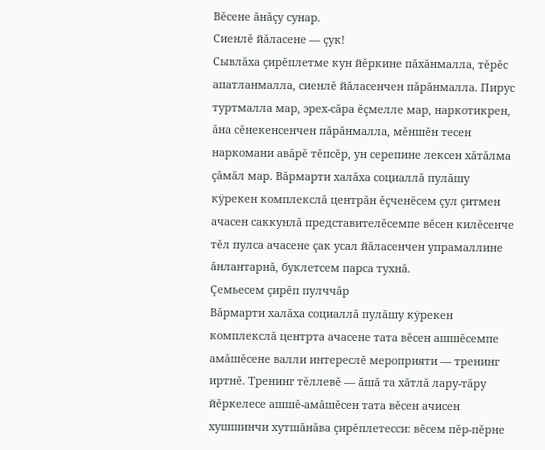Вĕсене ăнăçу сунар.
Сиенлĕ йăласене — çук!
Сывлăха çирĕплетме кун йĕркине пăхăнмалла, тĕрĕс апатланмалла, сиенлĕ йăласенчен пăрăнмалла. Пирус туртмалла мар, эрех-сăра ĕçмелле мар, наркотикрен, ăна сĕнекенсенчен пăрăнмалла, мĕншĕн тесен наркомани авăрĕ тĕпсĕр, ун серепине лексен хăтăлма çăмăл мар. Вăрмарти халăха социаллă пулăшу кÿрекен комплекслă центрăн ĕçченĕсем çул çитмен ачасен саккунлă представителĕсемпе вĕсен килĕсенче тĕл пулса ачасене çак усал йăласенчен упрамаллине ăнлантарнă, буклетсем парса тухнă.
Çемьесем çирĕп пулччăр
Вăрмарти халăха социаллă пулăшу кÿрекен комплекслă центрта ачасене тата вĕсен ашшĕсемпе амăшĕсене валли интереслĕ мероприяти — тренинг иртнĕ. Тренинг тĕллевĕ — ăшă та хăтлă лару-тăру йĕркелесе ашшĕ-амăшĕсен тата вĕсен ачисен хушшинчи хутшăнăва çирĕплетесси: вĕсем пĕр-пĕрне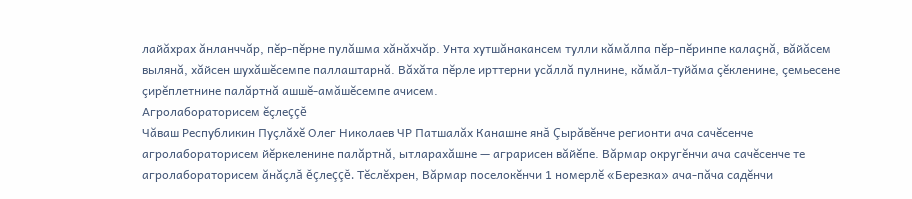лайăхрах ăнланччăр, пĕр-пĕрне пулăшма хăнăхчăр. Унта хутшăнакансем тулли кăмăлпа пĕр-пĕринпе калаçнă, вăйăсем вылянă, хăйсен шухăшĕсемпе паллаштарнă. Вăхăта пĕрле ирттерни усăллă пулнине, кăмăл-туйăма çĕкленине, çемьесене çирĕплетнине палăртнă ашшĕ-амăшĕсемпе ачисем.
Агролабораторисем ĕçлеççĕ
Чăваш Республикин Пуçлăхĕ Олег Николаев ЧР Патшалăх Канашне янă Çырăвĕнче регионти ача сачĕсенче агролабораторисем йĕркеленине палăртнă, ытларахăшне — аграрисен вăйĕпе. Вăрмар округĕнчи ача сачĕсенче те агролабораторисем ăнăçлă ĕçлеççĕ. Тĕслĕхрен, Вăрмар поселокĕнчи 1 номерлĕ «Березка» ача-пăча садĕнчи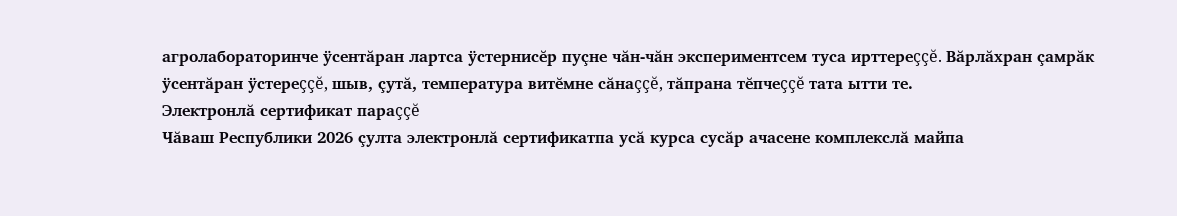агролабораторинче ÿсентăран лартса ÿстернисĕр пуçне чăн-чăн экспериментсем туса ирттереççĕ. Вăрлăхран çамрăк ÿсентăран ÿстереççĕ, шыв, çутă, температура витĕмне сăнаççĕ, тăпрана тĕпчеççĕ тата ытти те.
Электронлă сертификат параççĕ
Чăваш Республики 2026 çулта электронлă сертификатпа усă курса сусăр ачасене комплекслă майпа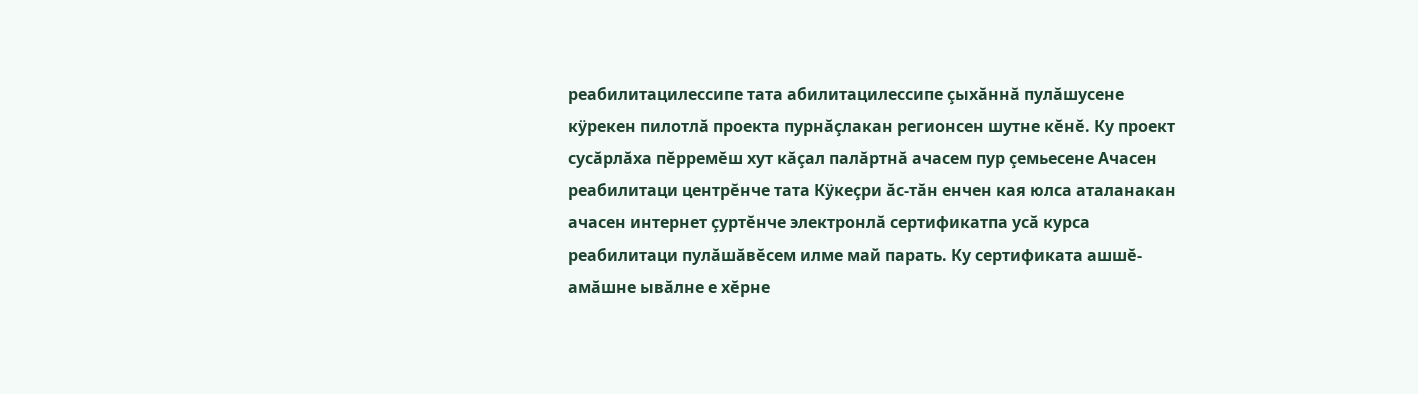реабилитацилессипе тата абилитацилессипе çыхăннă пулăшусене кÿрекен пилотлă проекта пурнăçлакан регионсен шутне кĕнĕ. Ку проект сусăрлăха пĕрремĕш хут кăçал палăртнă ачасем пур çемьесене Ачасен реабилитаци центрĕнче тата Кÿкеçри ăс-тăн енчен кая юлса аталанакан ачасен интернет çуртĕнче электронлă сертификатпа усă курса реабилитаци пулăшăвĕсем илме май парать. Ку сертификата ашшĕ-амăшне ывăлне е хĕрне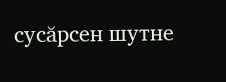сусăрсен шутне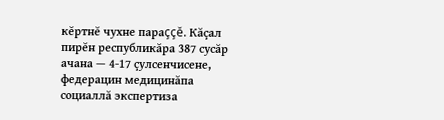кĕртнĕ чухне параççĕ. Кăçал пирĕн республикăра 387 сусăр ачана — 4-17 çулсенчисене, федерацин медицинăпа социаллă экспертиза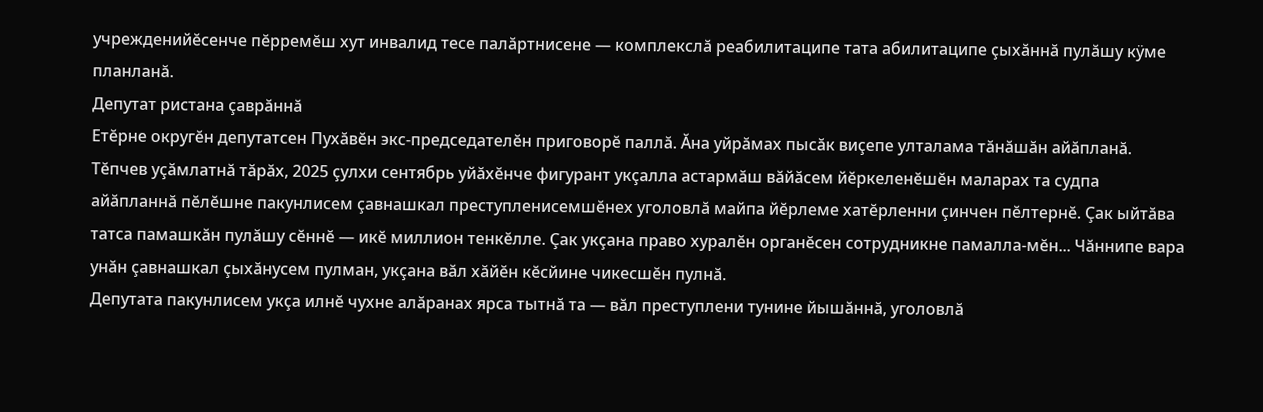учрежденийĕсенче пĕрремĕш хут инвалид тесе палăртнисене — комплекслă реабилитаципе тата абилитаципе çыхăннă пулăшу кÿме планланă.
Депутат ристана çаврăннă
Етĕрне округĕн депутатсен Пухăвĕн экс-председателĕн приговорĕ паллă. Ăна уйрăмах пысăк виçепе улталама тăнăшăн айăпланă. Тĕпчев уçăмлатнă тăрăх, 2025 çулхи сентябрь уйăхĕнче фигурант укçалла астармăш вăйăсем йĕркеленĕшĕн маларах та судпа айăпланнă пĕлĕшне пакунлисем çавнашкал преступленисемшĕнех уголовлă майпа йĕрлеме хатĕрленни çинчен пĕлтернĕ. Çак ыйтăва татса памашкăн пулăшу сĕннĕ — икĕ миллион тенкĕлле. Çак укçана право хуралĕн органĕсен сотрудникне памалла-мĕн... Чăннипе вара унăн çавнашкал çыхăнусем пулман, укçана вăл хăйĕн кĕсйине чикесшĕн пулнă.
Депутата пакунлисем укçа илнĕ чухне алăранах ярса тытнă та — вăл преступлени тунине йышăннă, уголовлă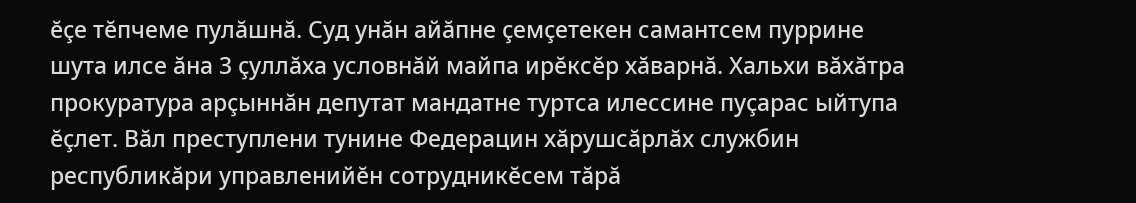ĕçе тĕпчеме пулăшнă. Суд унăн айăпне çемçетекен самантсем пуррине шута илсе ăна 3 çуллăха условнăй майпа ирĕксĕр хăварнă. Хальхи вăхăтра прокуратура арçыннăн депутат мандатне туртса илессине пуçарас ыйтупа ĕçлет. Вăл преступлени тунине Федерацин хăрушсăрлăх службин республикăри управленийĕн сотрудникĕсем тăрă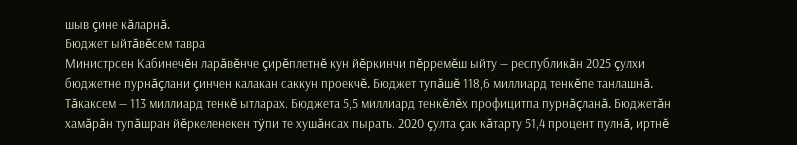шыв çине кăларнă.
Бюджет ыйтăвĕсем тавра
Министрсен Кабинечĕн ларăвĕнче çирĕплетнĕ кун йĕркинчи пĕрремĕш ыйту — республикăн 2025 çулхи бюджетне пурнăçлани çинчен калакан саккун проекчĕ. Бюджет тупăшĕ 118,6 миллиард тенкĕпе танлашнă. Тăкаксем — 113 миллиард тенкĕ ытларах. Бюджета 5,5 миллиард тенкĕлĕх профицитпа пурнăçланă. Бюджетăн хамăрăн тупăшран йĕркеленекен тÿпи те хушăнсах пырать. 2020 çулта çак кăтарту 51,4 процент пулнă, иртнĕ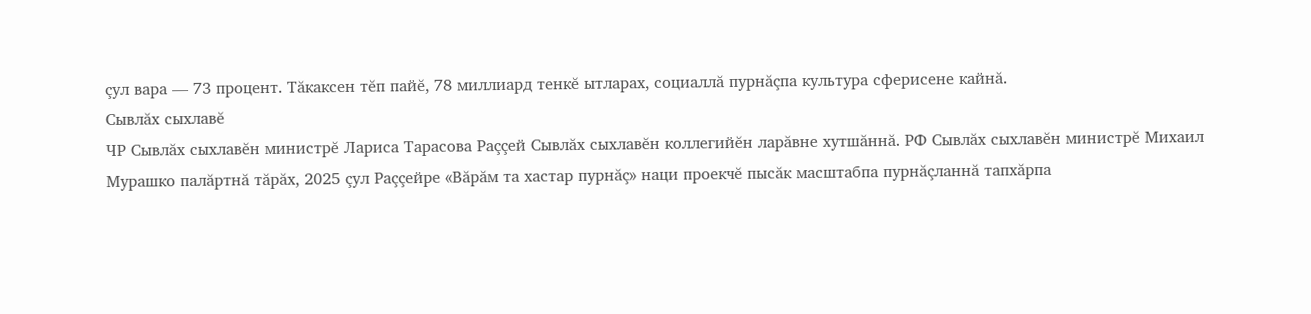çул вара — 73 процент. Тăкаксен тĕп пайĕ, 78 миллиард тенкĕ ытларах, социаллă пурнăçпа культура сферисене кайнă.
Сывлăх сыхлавĕ
ЧР Сывлăх сыхлавĕн министрĕ Лариса Тарасова Раççей Сывлăх сыхлавĕн коллегийĕн ларăвне хутшăннă. РФ Сывлăх сыхлавĕн министрĕ Михаил Мурашко палăртнă тăрăх, 2025 çул Раççейре «Вăрăм та хастар пурнăç» наци проекчĕ пысăк масштабпа пурнăçланнă тапхăрпа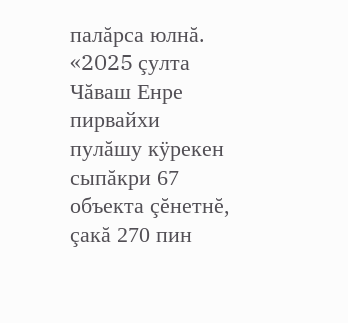палăрса юлнă. «2025 çулта Чăваш Енре пирвайхи пулăшу кÿрекен сыпăкри 67 объекта çĕнетнĕ, çакă 270 пин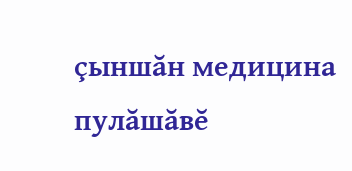çыншăн медицина пулăшăвĕ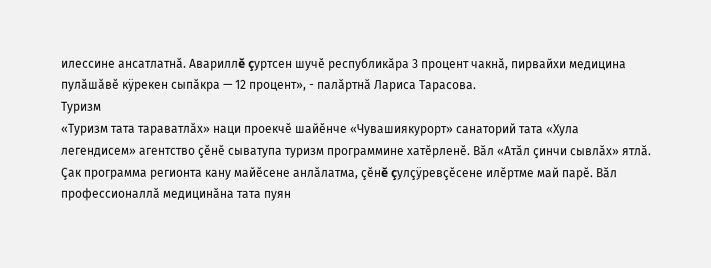илессине ансатлатнă. Авариллĕ çуртсен шучĕ республикăра 3 процент чакнă, пирвайхи медицина пулăшăвĕ кÿрекен сыпăкра — 12 процент», - палăртнă Лариса Тарасова.
Туризм
«Туризм тата тараватлăх» наци проекчĕ шайĕнче «Чувашиякурорт» санаторий тата «Хула легендисем» агентство çĕнĕ сыватупа туризм программине хатĕрленĕ. Вăл «Атăл çинчи сывлăх» ятлă. Çак программа регионта кану майĕсене анлăлатма, çĕнĕ çулçÿревçĕсене илĕртме май парĕ. Вăл профессионаллă медицинăна тата пуян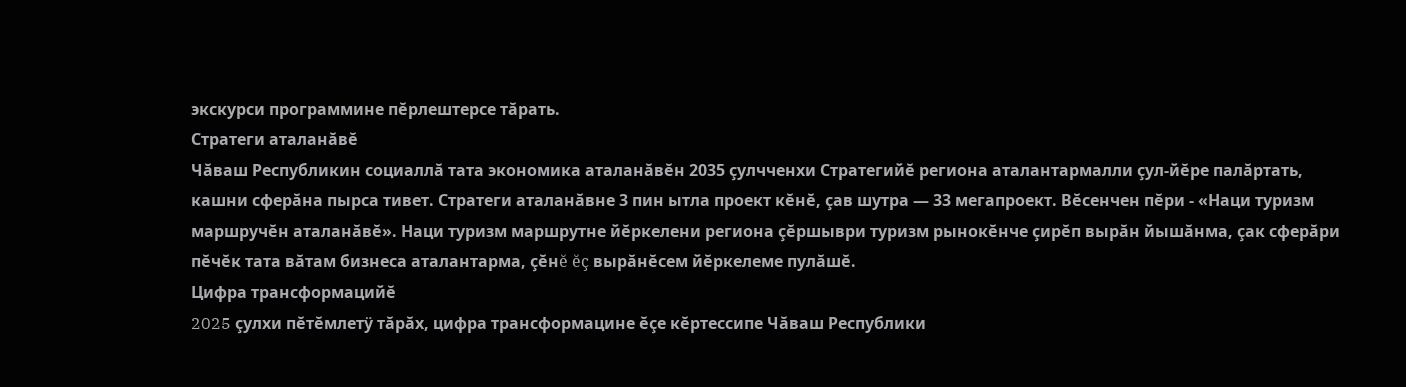экскурси программине пĕрлештерсе тăрать.
Стратеги аталанăвĕ
Чăваш Республикин социаллă тата экономика аталанăвĕн 2035 çулчченхи Стратегийĕ региона аталантармалли çул-йĕре палăртать, кашни сферăна пырса тивет. Стратеги аталанăвне 3 пин ытла проект кĕнĕ, çав шутра — 33 мегапроект. Вĕсенчен пĕри - «Наци туризм маршручĕн аталанăвĕ». Наци туризм маршрутне йĕркелени региона çĕршыври туризм рынокĕнче çирĕп вырăн йышăнма, çак сферăри пĕчĕк тата вăтам бизнеса аталантарма, çĕнĕ ĕç вырăнĕсем йĕркелеме пулăшĕ.
Цифра трансформацийĕ
2025 çулхи пĕтĕмлетÿ тăрăх, цифра трансформацине ĕçе кĕртессипе Чăваш Республики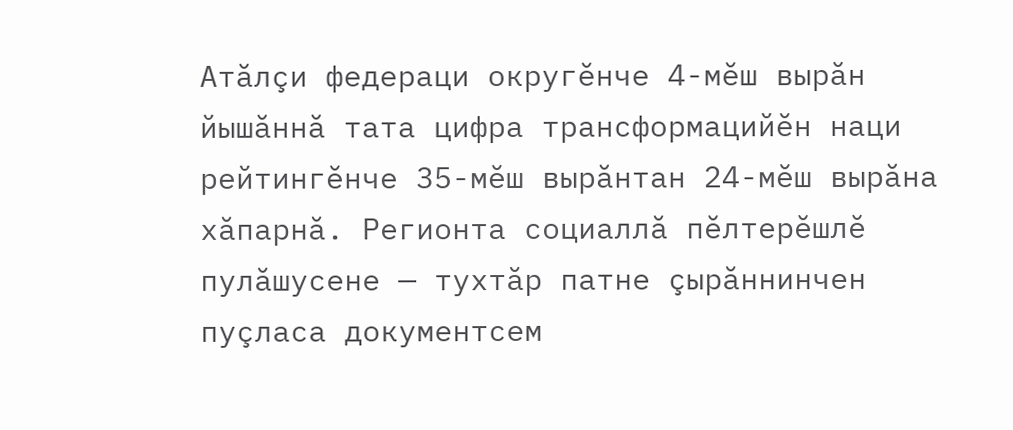Атăлçи федераци округĕнче 4-мĕш вырăн йышăннă тата цифра трансформацийĕн наци рейтингĕнче 35-мĕш вырăнтан 24-мĕш вырăна хăпарнă. Регионта социаллă пĕлтерĕшлĕ пулăшусене — тухтăр патне çырăннинчен пуçласа документсем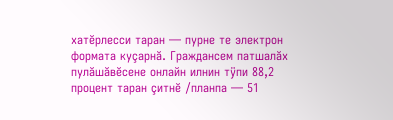хатĕрлесси таран — пурне те электрон формата куçарнă. Граждансем патшалăх пулăшăвĕсене онлайн илнин тÿпи 88,2 процент таран çитнĕ /планпа — 51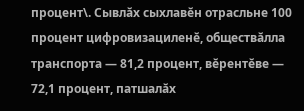процент\. Сывлăх сыхлавĕн отрасльне 100 процент цифровизациленĕ, обществăлла транспорта — 81,2 процент, вĕрентĕве — 72,1 процент, патшалăх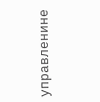управленине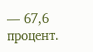— 67,6 процент.